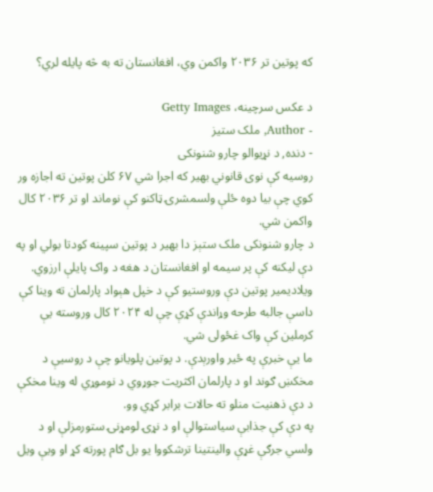که پوتین تر ۲۰۳۶ واکمن وي، افغانستان ته به څه پایله لري؟

د عکس سرچینه، Getty Images
- Author, ملک ستیز
- دنده, د نړیوالو چارو شنونکی
روسیه کې نوی قانوني بهیر که اجرا شي ۶۷ کلن پوتین ته اجازه ور کوي چې بیا دوه ځلې ولسمشرۍ ټاکنو کې نوماند او تر ۲۰۳۶ کال واکمن شي.
د چارو شنونکی ملک ستېز دا بهیر د پوتین سپینه کودتا بولي او په دې لیکنه کې پر سیمه او افغانستان د هغه د واک پایلې ارزوي.
ویلادیمیر پوتین دې وروستیو کې د خپل هېواد پارلمان ته وینا کې داسې جالبه طرحه وړاندې کړې چې له ۲۰۲۴ کال وروسته یې کرملین کې واک غځولی شي.
ما یې خبرې په ځیر واورېدې. د پوتین پلویانو چې د روسیې د مخکښ ګوند او د پارلمان اکثریت جوړوي د نوموړي له وینا مخکې د دې ذهنیت منلو ته حالات برابر کړي وو.
په دې کې جذابې سیاستوالې او د نړۍ لومړنۍ ستورمزلې او د ولسي جرګې غړې والینتینا ترشکووا یو بل ګام پورته کړ او ویې ویل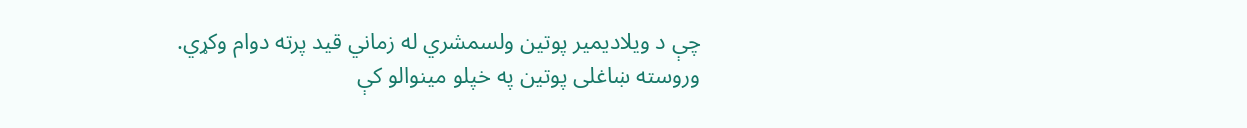چې د ویلادیمیر پوتین ولسمشري له زماني قید پرته دوام وکړي.
وروسته ښاغلی پوتین په خپلو مینوالو کې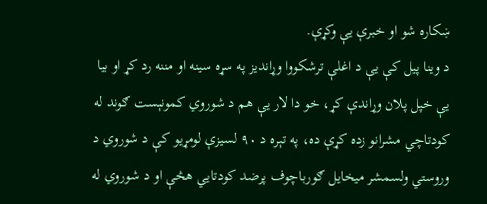ښکاره شو او خبرې یې وکړې.
د وینا پیل کې یې د اغلې ترشکووا وړاندیز په سړه سینه او مننه رد کړ او بیا یې خپل پلان وړاندې کړ، خو دا لار یې هم د شوروي کمونېست ګوند له کودتاچي مشرانو زده کړې ده، په تېره د ۹۰ لسیزې لومړیو کې د شوروي د وروستي ولسمشر میخایل ګورباچوف پرضد کودتايي هڅې او د شوروي له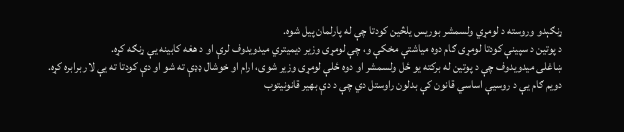ړنګېدو وروسته د لومړي ولسمشر بوریس یلڅین کودتا چې له پارلمان پیل شوه.
د پوتین د سپینې کودتا لومړی ګام دوه میاشتې مخکې و، چې لومړی وزیر دیمیتري میدویدوف لرې او د هغه کابینه یې ړنګه کړه.
ښاغلی میدویدوف چې د پوتین له برکته یو ځل ولسمشر او دوه ځلې لومړی وزیر شوی، ارام او خوشال ډډې ته شو او دې کودتا ته یې لار برابره کړه.
دویم ګام یې د روسیې اساسي قانون کې بدلون راوستل دي چې د دې بهیر قانونيتوب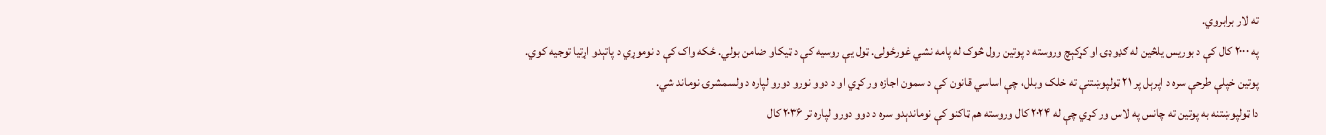ته لار برابروي.
په ۲۰۰۰ کال کې د بوریس یلڅین له ګډوډۍ او کړکېچ وروسته د پوتین رول څوک له پامه نشي غورځولی. ټول یې روسیه کې د ټیکاو ضامن بولي. ځکه واک کې د نوموړي د پاتېدو اړتیا توجیه کوي.
پوتین خپلې طرحې سره د اپرېل پر ۲۱ ټولپوښتنې ته خلک وبلل، چې اساسي قانون کې د سمون اجازه ور کړي او د دوو نورو دورو لپاره د ولسمشرۍ نوماند شي.
دا ټولپوښتنه به پوتین ته چانس په لاس ور کړي چې له ۲۰۲۴ کال وروسته هم ټاکنو کې نوماندېدو سره د دوو دورو لپاره تر ۲۰۳۶ کال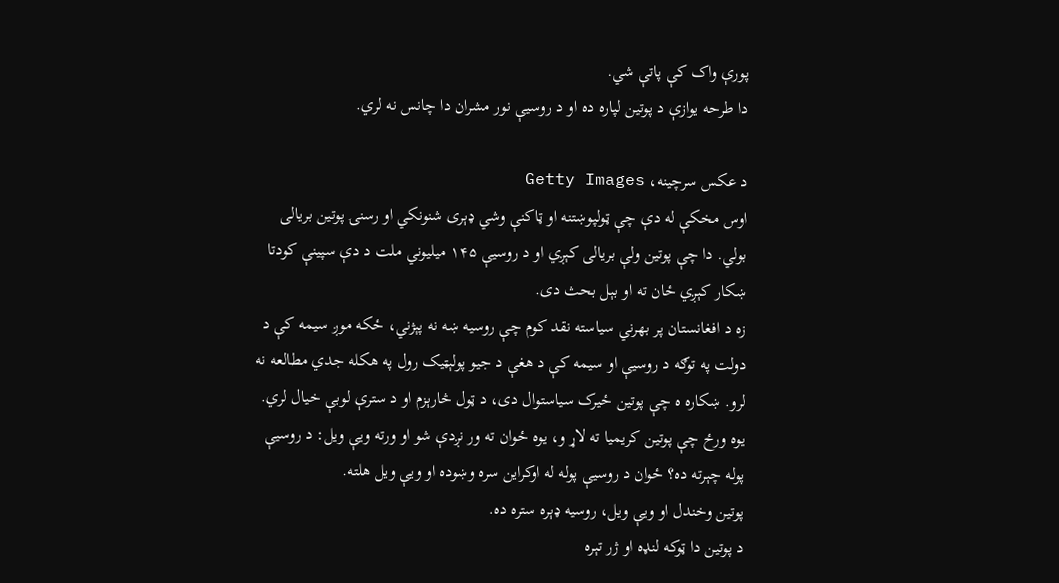پورې واک کې پاتې شي.
دا طرحه یوازې د پوتین لپاره ده او د روسیې نور مشران دا چانس نه لري.

د عکس سرچینه، Getty Images
اوس مخکې له دې چې ټولپوښتنه او ټاکنې وشي ډېری شنونکي او رسنۍ پوتین بریالی بولي. دا چې پوتین ولې بریالی کېږي او د روسیې ۱۴۵ میلیوني ملت د دې سپینې کودتا ښکار کېږي ځان ته او بېل بحث دی.
زه د افغانستان پر بهرني سیاسته نقد کوم چې روسیه ښه نه پېژني، ځکه موږ سیمه کې د دولت په توګه د روسیې او سیمه کې د هغې د جیو پولېټیک رول په هکله جدي مطالعه نه لرو. ښکاره ه چې پوتین ځيرک سیاستوال دی، د ټول څارېزم او د سترې لوبې خیال لري.
یوه ورځ چې پوتین کریمیا ته لاړ و، یوه ځوان ته ور نږدې شو او ورته ویې ویل: د روسیې پوله چېرته ده؟ ځوان د روسیې پوله له اوکراین سره وښوده او ویې ویل هلته.
پوتین وخندل او ویې ویل، روسیه ډېره ستره ده.
د پوتین دا ټوکه لنډه او ژر تېره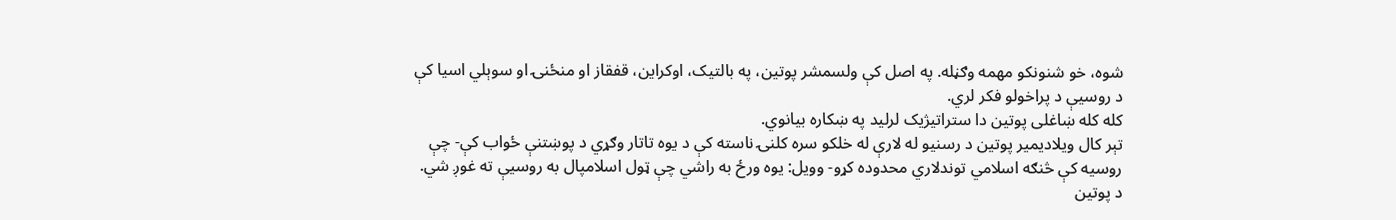شوه، خو شنونکو مهمه وګڼله. په اصل کې ولسمشر پوتین، په بالتیک، اوکراین، قفقاز او منځنۍ او سوېلي اسیا کې د روسیې د پراخولو فکر لري.
کله کله ښاغلی پوتین دا ستراتیژیک لرلید په ښکاره بیانوي.
تېر کال ویلادیمیر پوتین د رسنیو له لارې له خلکو سره کلنۍ ناسته کې د یوه تاتار وګړي د پوښتنې ځواب کې- چې روسیه کې څنګه اسلامي توندلاري محدوده کړو- وویل: یوه ورځ به راشي چې ټول اسلامپال به روسیې ته غوږ شي.
د پوتین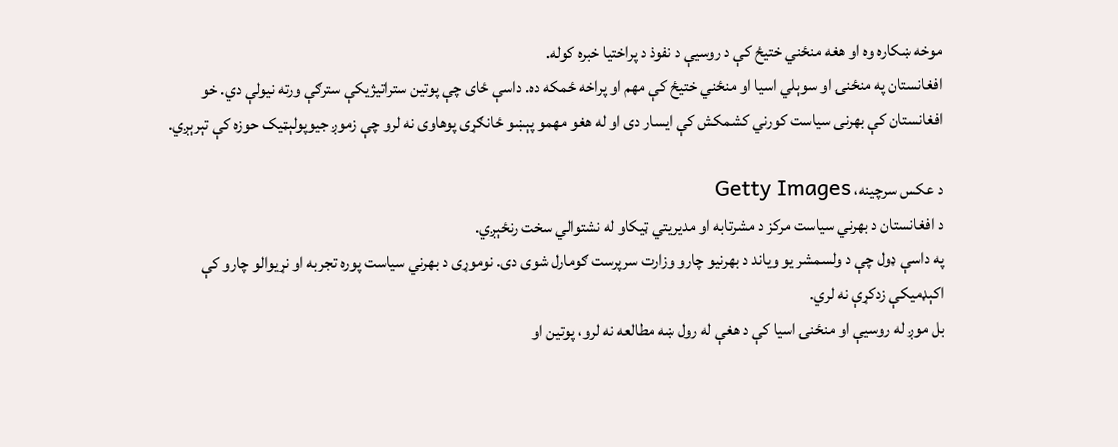موخه ښکاره وه او هغه منځني ختیځ کې د روسیې د نفوذ د پراختیا خبره کوله.
افغانستان په منځنۍ او سوېلي اسیا او منځني ختیځ کې مهم او پراخه ځمکه ده. داسې ځای چې پوتین ستراتیژیکې سترګې ورته نیولې دي. خو افغانستان کې بهرنی سیاست کورني کشمکش کې ایسار دی او له هغو مهمو پېښو ځانګړی پوهاوی نه لرو چې زموږ جیوپولېټیک حوزه کې تېرېږي.

د عکس سرچینه، Getty Images
د افغانستان د بهرني سیاست مرکز د مشرتابه او مدیریتي ټیکاو له نشتوالي سخت رنځېږي.
په داسې ډول چې د ولسمشر یو ویاند د بهرنیو چارو وزارت سرپرست ګومارل شوی دی. نوموړی د بهرني سیاست پوره تجربه او نړیوالو چارو کې اکېډمیکې زدکړې نه لري.
بل موږ له روسیې او منځنۍ اسیا کې د هغې له رول ښه مطالعه نه لرو، پوتین او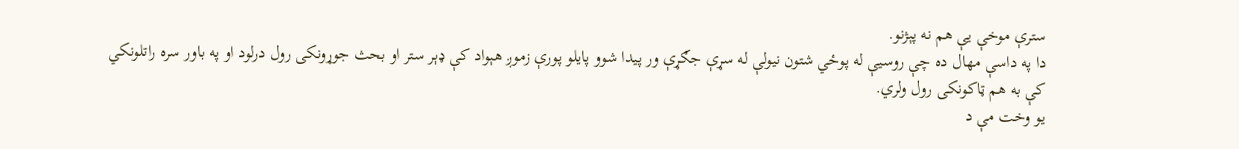سترې موخې یې هم نه پېژنو.
دا په داسې مهال ده چې روسیې له پوځي شتون نیولې له سړې جګړې ور پیدا شوو پایلو پورې زموږ هېواد کې ډېر ستر او بحث جوړونکی رول درلود او په باور سره راتلونکي کې به هم ټاکونکی رول ولري.
یو وخت مې د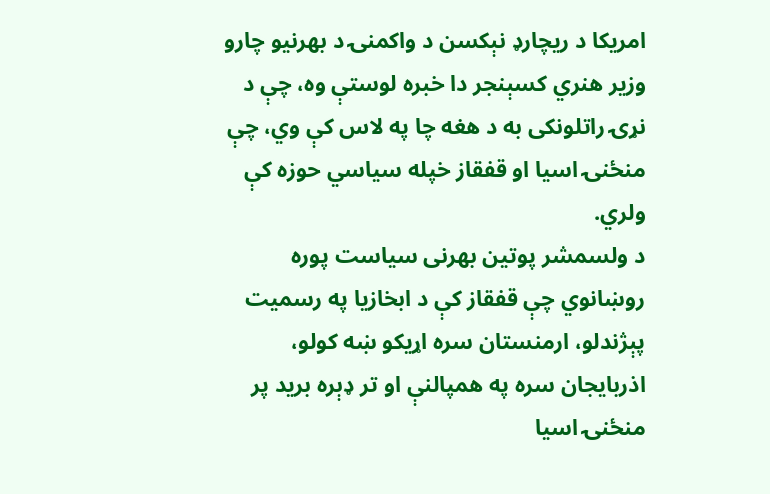امریکا د ریچارډ نېکسن د واکمنۍ د بهرنیو چارو وزیر هنري کسېنجر دا خبره لوستې وه، چې د نړۍ راتلونکی به د هغه چا په لاس کې وي، چې منځنۍ اسیا او قفقاز خپله سیاسي حوزه کې ولري.
د ولسمشر پوتین بهرنی سیاست پوره روښانوي چې قفقاز کې د ابخازیا په رسمیت پېژندلو، ارمنستان سره اړیکو ښه کولو، اذربایجان سره په همپالنې او تر ډېره برید پر منځنۍ اسیا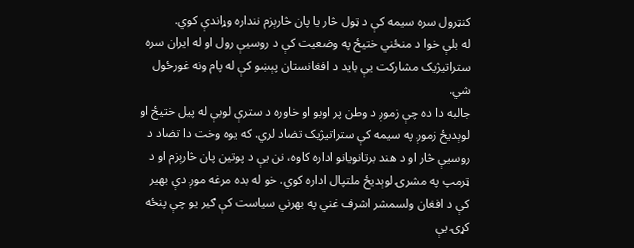کنټرول سره سیمه کې د ټول څار یا پان څارېزم ننداره وړاندې کوي.
له بلې خوا د منځني ختیځ په وضعیت کې د روسیې رول او له ایران سره ستراتیژیک مشارکت یې باید د افغانستان پېښو کې له پام ونه غورځول شي.
جالبه دا ده چې زموږ د وطن پر اوبو او خاوره د سترې لوبې له پيل ختیځ او لوېدیځ زموږ په سیمه کې ستراتیژیک تضاد لري. که یوه وخت دا تضاد د روسیې څار او د هند برتانویانو اداره کاوه، نن یې د پوتین پان څارېزم او د ټرمپ په مشرۍ لوېدیځ ملتپال اداره کوي. خو له بده مرغه موږ دې بهیر کې د افغان ولسمشر اشرف غني په بهرني سیاست کې ګیر یو چې پنځه کړۍ یې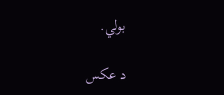بولي.

د عکس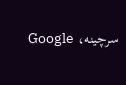سرچینه، Google